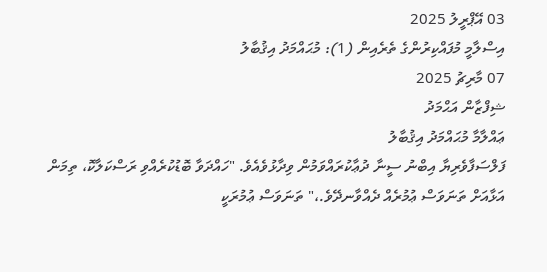03 އޭޕްރީލު 2025
އިސްލާމީ މުފައްކިރުންގެ ތެރެއިން (1): މުޙައްމަދު އިޤުބާލު
07 މާރިޗު 2025
ޝިފްޒާން އަޙްމަދު
ޢައްލާމާ މުޙައްމަދު އިޤުބާލު
ފަލްސަފާވެރިޔާ އިބްނު ސީނާ ދުޢާކުރައްވަމުން ވިދާޅުވެއެވެ. "ހައްދަވާ ބޮޑުކުރެއްވި ރަސްކަލާކޮ، ތިމަން އަޅާއަށް ތަނަވަސް ޢުމުރެއް ދެއްވާނދޭވެ.،" ތަނަވަސް ޢުމުރަކީ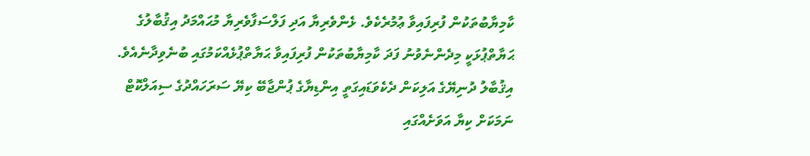ކާމިޔާބުތަކުން ފުރިފައިވާ ޢުމުރެކެވެ. ޅެންވެރިޔާ އަދި ފަލްސަފާވެރިޔާ މުޙައްމަދު އިޤުބާލުގެ ޙަޔާތްޕުޅަކީ މިދެންނެވުނު ފަދަ ކާމިޔާބުތަކުން ފުރިފައިވާ ޙަޔާތްޕުޅެއްކަމުގައި ބުނެވިދާނެއެވެ.
އިޤުބާލު ދުނިޔޭގެ އަލިކަން ދެކެވަޑައިގަތީ އިންޑިޔާގެ ޕުންޖާބޭ ކިޔޭ ސަރަހައްދުގެ ސިއަލްކޮޓް ނަމަކަށް ކިޔާ އަވަށެއްގައި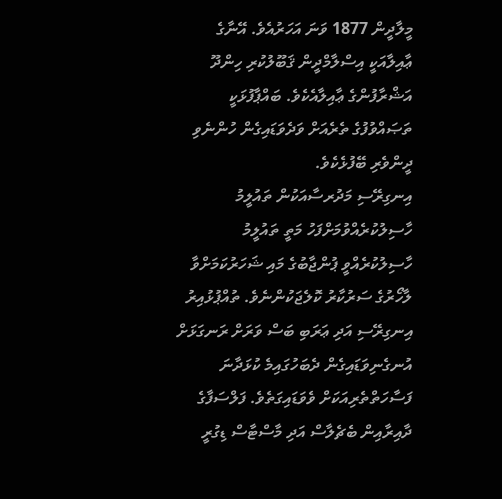މީލާދީން 1877 ވަނަ އަހަރުއެވެ. އޭނާގެ ޢާއިލާއަކީ އިސްލާމްދީން ޤަބޫލުކުރި ހިންދޫ އަޝްރާފުންގެ ޢާއިލާއެކެވެ. ބައްޕާފުޅަކީ ތަޞައްވުފުގެ ތެރެއަށް ވަދެވަޑައިގެން ހުންނެވި ދީންވެރި ބޭފުޅެކެވެ.
އިނގިރޭސި މަދުރސާއަކުން ތައުލީމު ހާސިލުކުރެއްވުމަށްފަހު މަތީ ތައުލީމު ހާސިލުކުރެއްވީ ޕުންޖާބުގެ މައި ޝަހަރުކަމަށްވާ ލާހޯރުގެ ސަރުކާރު ކޮލެޖަކުންނެވެ. ތުއްޕުޅުއިރު އިނގިރޭސި އަދި ޢަރަބި ބަސް ވަރަށް ރަނގަޅަށް އުނގެނިވަޑައިގެން ދެބަހުގައިމެ ކުޅަދާނަ ފަސާހަތްތެރިއަކަށް ވެވަޑައިގަތެވެ. ފަލްސަފާގެ ދާއިރާއިން ބެޗެލާސް އަދި މާސްޓާސް ޑިގުރީ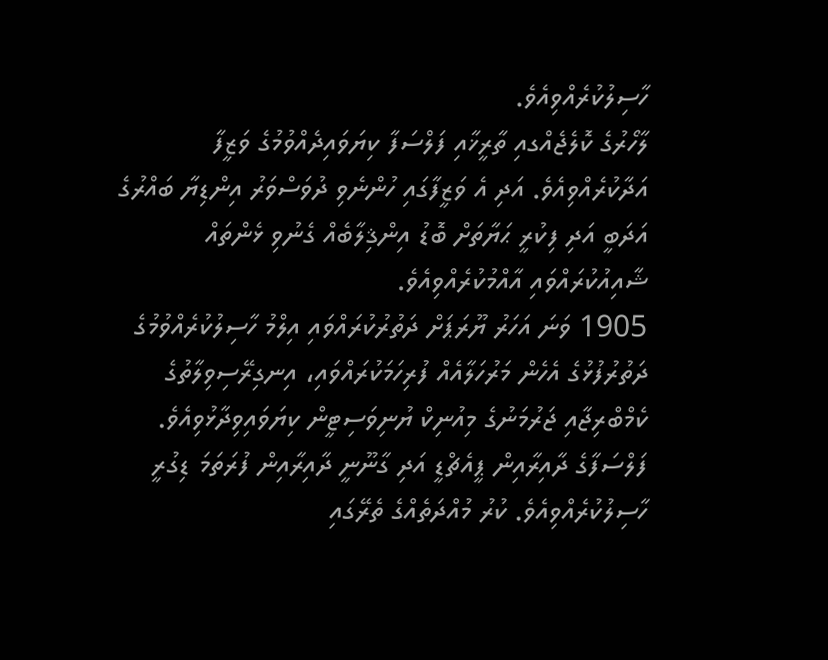ހާސިލުކުރެއްވިއެވެ.
ލާހޯރުގެ ކޮލެޖެއްގއި ތާރީޚާއި ފަލްސަފާ ކިޔަވައިދެއްވުމުގެ ވަޒީފާ އަދާކުރެއްވިއެވެ. އަދި އެ ވަޒީފާގައި ހުންނެވި ދުވަސްވަރު އިންޑިޔާ ބައްރުގެ އަދަބީ އަދި ފިކުރީ ޙަޔާތަށް ބޮޑު އިންޤިލާބެއް ގެނުވި ޅެންތައް ޝާއިއުކުރައްވައި އާއްމުކުރެއްވިއެވެ.
1905 ވަނަ އަހަރު ޔޫރަޕަށް ދަތުރުކުރައްވައި އިލްމު ހާސިލުކުރެއްވުމުގެ ދަތުރުފުޅުގެ އެހެން މަރުހަލާއެއް ފުރިހަމަކުރައްވައި، އިނގިރޭސިވިލާތުގެ ކެމްބްރިޖާއި ޖަރުމަނުގެ މިއުނިކް ޔުނިވަސިޓީން ކިޔަވައިވިދާޅުވިއެވެ. ފަލްސަފާގެ ދާއިރާއިން ޕީއެޗްޑީ އަދި ގާނޫނީ ދާއިރާއިން ފުރަތަމަ ޑިގުރީ ހާސިލުކުރެއްވިއެވެ. ކުރު މުއްދަތެއްގެ ތެރޭގައި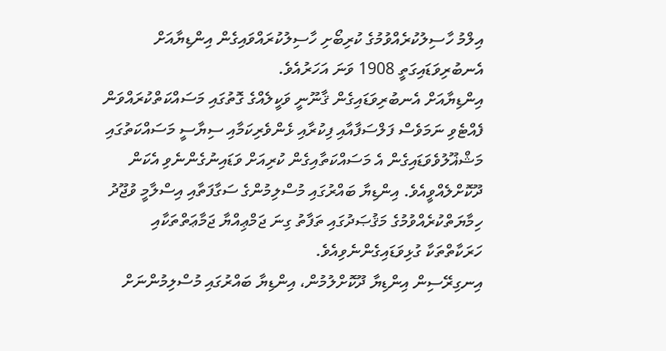އިލްމު ހާސިލުކުރެއްވުމުގެ ކުރިބޯށި ހާސިލުކުރައްވައިގެން އިންޑިޔާއަށް އެނބުރިވަޑައިގަތީ 1908 ވަނަ އަހަރުއެވެ.
އިންޑިޔާއަށް އެނބުރިވަޑައިގެން ޤާނޫނީ ވަކީލެއްގެ ގޮތުގައި މަސައްކަތްކުރައްވަން ފެއްޓެވި ނަމަވެސް ފަލްސަފާއާއި ފިކުރާއި ޅެންވެރިކަމާއި ސިޔާސީ މަސައްކަތުގައި މަޝްޣޫލުވެވަޑައިގެން އެ މަސައްކަތާއިގެން ކުރިއަށް ވަޑައިނުގެންނެވި އެކަން ދޫކޮށްލެއްވީއެވެ. އިންޑިޔާ ބައްރުގައި މުސްލިމުންގެ ސަގާފަތާއި އިސްލާމީ ވުޖޫދު ހިމާޔަތްކުރެއްވުމުގެ މަޤުޞަދުގައި ތަފާތު ގިނަ ޖަމްޢިއްޔާ ޖަމާޢަތްތަކާއި ހަރަކާތްތަކާ ގުޅިވަޑައިގެންނެވިއެވެ.
އިނގިރޭސިން އިންޑިޔާ ދޫކޮށްލުމުން، އިންޑިޔާ ބައްރުގައި މުސްލިމުންނަށް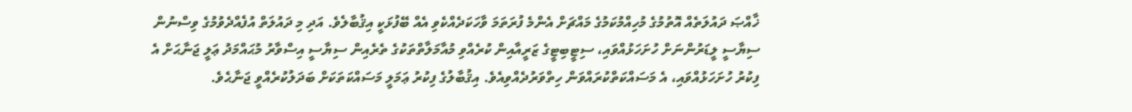ޚާއްޞަ ދައުލަތެއް އޮތުމުގެ މުހިއްމުކަމުގެ މައްޗަށް އެންމެ ފުރަތަމަ ވާހަކަދެއްކެވި އެއް ބޭފުޅަކީ އިޤުބާލެވެ. އަދި މި ދައުލަތް އުފެއްދެވުމުގެ ވިސްނުން ސިޔާސީ ލީޑަރުންނަށް ހުށަހަޅުއްވައި، ސިޓީބިޓީގެ ޒަރީއާއިން ކުރެއްވި މުއާމަލާތްތަކުގެ ތެރެއިން ސިޔާސީ އިސްވާރު މުޙައްމަދު ޢަލީ ޖަނާޙަށް އެ ފިކުރު ހުށަހަޅުއްވައި، އެ މަސައްކަތްކުރައްވަން ހިތްވަރުދެއްވިއެވެ. އިޤުބާލުގެ ފިކުރު ޢަމަލީ މަސައްކަތަކަށް ބަދަލުކުރެއްވީ ޖަނާޙެވެ.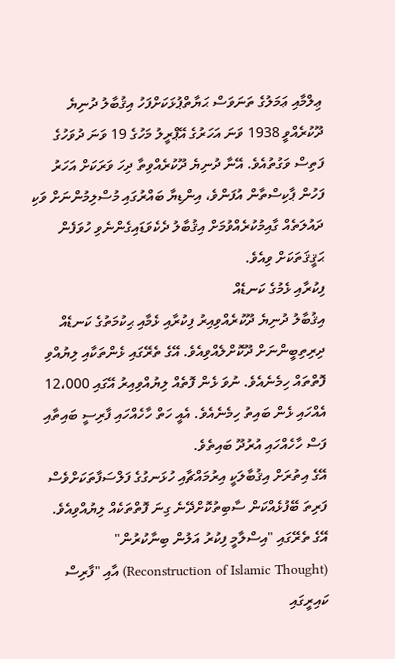ޢިލްމާއި ޢަމަލުގެ ތަނަވަސް ޙަޔާތްޕުޅަކަށްފަހު އިޤުބާލު ދުނިޔެ ދޫކުރެއްވީ 1938 ވަނަ އަހަރުގެ އޭޕްރީލު މަހުގެ 19 ވަނަ ދުވަހުގެ ފަތިސް ވަގުތުއެވެ. އޭނާ ދުނިޔެ ދޫކުރެއްވިތާ ދިހަ ވަރަކަށް އަހަރު ފަހުން ޕާކިސްތާން އުފަންވެ، އިންޑިޔާ ބައްރުގައި މުސްލިމުންނަށް ވަކި ދައުލަތެއް ގާއިމުކުރެއްވުމަށް އިޤުބާލު ދެކެވަޑައިގެންނެވި ހުވަފެން ޙަޤީޤަތަކަށް ވިއެވެ.
ފިކުރާއި ޅެމުގެ ކަނޑެއް
އިޤުބާލު ދުނިޔެ ދޫކުރެއްވިއިރު ފިކުރާއި ޅެމާއި ޙިކުމަތުގެ ކަނޑެއް ދިރިތިބީންނަށް ދޫކޮށްލެއްވިއެވެ. އޭގެ ތެރޭގައި ޅެންތަކާއި ލިޔުއްވި ފޮތްތައް ހިމެނެއެވެ. ނުވަ ޅެން ފޮތެއް ލިޔުއްވިއިރު އޭގައި 12،000 އެއްހައި ޅެން ބައިތު ހިމެނެއެވެ. އެއީ ހަތް ހާހެއްހައި ފާރިސީ ބައިތާއި ފަސް ހާހެއްހައި އުރުދޫ ބައިތެވެ.
އޭގެ އިތުރަށް އިޤުބާލަކީ އިރުމައްޗާއި ހުޅަނގުގެ ފަލްސަފާތަކަށްވެސް ފަރިތަ ބޭފުޅެއްކަން ސާބިތުކޮށްދޭނެ ގިނަ ފޮތްތަކެއް ލިޔުއްވިއެވެ. އޭގެ ތެރޭގައި "އިސްލާމީ ފިކުރު އަލުން ބިނާކުރުން" (Reconstruction of Islamic Thought) އާއި "ފާރިސް ކައިރީގައި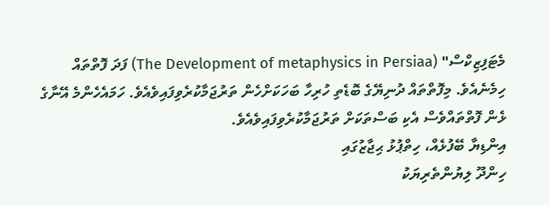މެޓަފިޒިކްސް" (The Development of metaphysics in Persiaa) ފަދަ ފޮތްތައް ހިމެނެއެވެ. މިފޮތްތައް ދުނިޔޭގެ ބޮޑެތި ހުރިހާ ބަހަކަށްހެން ތަރުޖަމާކުރެވިފައިވެއެވެ. ހަމައެހެންމެ އޭނާގެ ޅެން ފޮތްތައްވެސް އެކި ބަސްތަކަށް ތަރުޖަމާކުރެވިފައިވެއެވެ.
އިންޑިޔާ ބޭފުޅެއް، ހިތްޕުޅު ޙިޖާޒުގައި
ހިންދޫ ލިޔުންތެރިޔަކު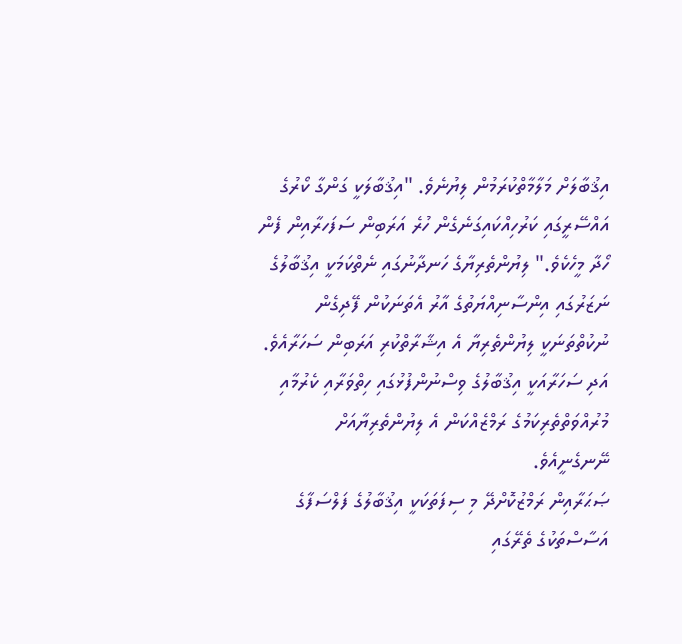އިޤުބާލަށް މަލާމާތްކުރަމުން ލިޔުނެވެ. "އިޤުބާލަކީ ގަންގާ ކޯރުގެ އައްސޭރީގައި ކަރުހިއްކައިގަނެގެން ހުރެ އަރަބިން ސަފަހރާއިން ފެން ހޯދާ މީހެކެވެ." ލިޔުންތެރިޔާގެ ހަނދާނުގައި ނެތްކަމަކީ އިޤުބާލުގެ ނަޒަރުގައި އިންސާނިއްޔަތުގެ އާރު އެތަނަކުން ފޭދިގެން ނުކުތްތަނަކީ ލިޔުންތެރިޔާ އެ އިޝާރާތްކުރި އަރަބިން ސަހަރާއެވެ. އަދި ސަހަރާއަކީ އިޤުބާލުގެ ވިސްނުންފުޅުގައި ހިތްވަރާއި ކެރުމާއި މުރުއްވަތްތެރިކަމުގެ ރަމްޒެއްކަން އެ ލިޔުންތެރިޔާއަށް ނޭނގެނީއެވެ.
ޞަޙަރާއިން ރަމްޒުކޮށްދޭ މި ސިފަތަކަކީ އިޤުބާލުގެ ފަލްސަފާގެ އަސާސްތަކުގެ ތެރޭގައި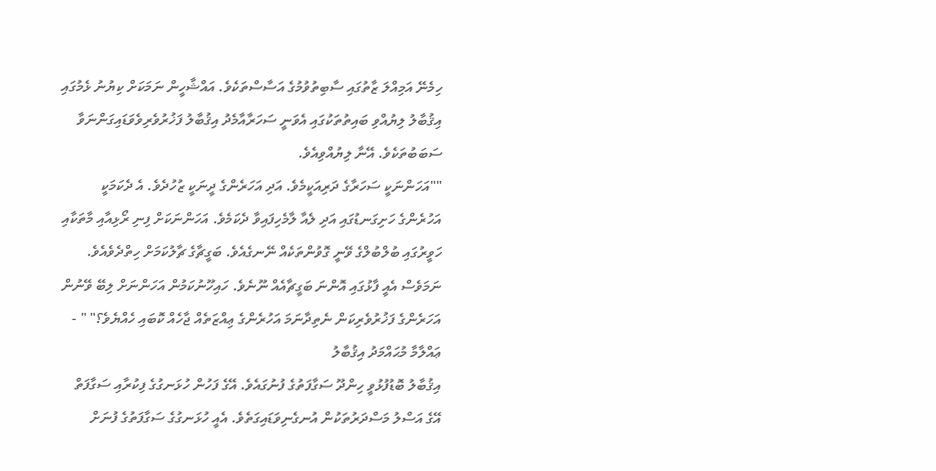ހިމެނޭ އަމިއްލަ ޒާތުގައި ސާބިތުވުމުގެ އަސާސްތަކެވެ. އައްޝާހީން ނަމަކަށް ކިޔުނު ޅެމުގައި އިޤުބާލު ލިޔުއްވި ބައިތުތަކުގައި އެވަނީ ސަހަރާއާމެދު އިޤުބާލު ފަޚުރުވެރިވެވަޑައިގަންނަވާ ސަބަބުތަކެވެ. އޭނާ ލިޔުއްވިއެވެ.
""އަހަންނަކީ ސަހަރާގެ ދަރިއަކީމެވެ. އަދި އަހަރެންގެ ދީނަކީ ޒުހުދެވެ. އެ ދެކަމަކީ އަހުރެންގެ ހަށިގަނޑުގައި އަދި ލެއާ ލާމެހިފައިވާ ދެކަމެވެ. އަހަންނަކަށް ފިނި ރޯޅިއާއި މާތަކާއި ހަވީރުގައި ބުލްބުލްގެ ވޭނީ ގޮވުންތަކެއް ނޭނގެއެވެ. ބަގީޗާގެ ޗާލުކަމަށް ހިތްދެވެއެވެ. ނަމަވެސް އެއީ ފާޅުގައި އޮންނަ ބަގީޗާއެއް ނޫނެވެ. ހައިހޫނުކަމުން އަހަންނަށް ލިބޭ ވޭނުން އަހަރެންގެ ފަޚުރުވެރިކަން ނެތިދާނަމަ އަހުރެންގެ ޢިއްޒަތެއް ޖާހެއް ކޮބައި ހެއްޔެވެ؟" " - ޢައްލާމާ މުޙައްމަދު އިޤުބާލު
އިޤުބާލު ބޮޑުފުޅުވީ ހިންދޫ ސަގާފަތުގެ ފުނުގައެވެ. އޭގެ ފަހުން ހުޅަނގުގެ ފިކުރާއި ސަގާފަތް އޭގެ އަސްލު މަސްދަރުތަކުން އުނގެނިވަޑައިގަތެވެ. އެއީ ހުޅަނގުގެ ސަގާފަތުގެ ފުނަށް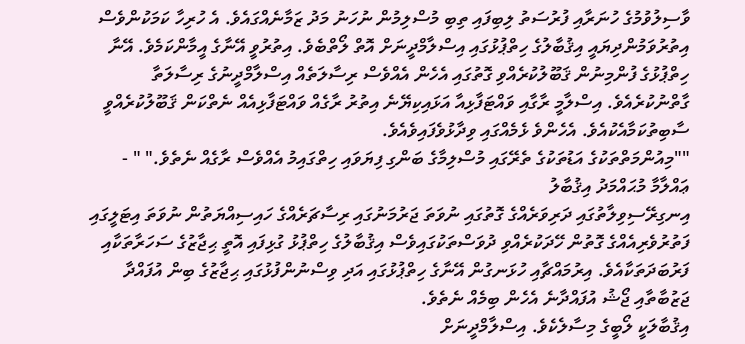ވާސިލުވުމުގެ ހުނަރާއި ފުރުސަތު ލިބިފައި ތިބި މުސްލިމުން ނުހަނު މަދު ޒަމާނެއްގައެވެ. އެ ހުރިހާ ކަމަކުންވެސް އިތުރުވަމުންދިޔައީ އިޤުބާލުގެ ހިތްޕުޅުގައި އިސްލާމްދީނަށް އޮތް ލޯތްބެވެ. އިތުރުވީ އޭނާގެ އީމާންކަމެވެ. އޭނާ ހިތްޕުޅުގެ ފުންމިނުން ޤަބޫލުކުރެއްވި ގޮތުގައި އެހެން އެއްވެސް ރިސާލަތެއް އިސްލާމްދީނުގެ ރިސާލަތާ ގާތްނުކުރެއެވެ. އިސްލާމީ ރާގާއި ވައްޓަފާޅިއާ އަޅައިކިޔޭނެ އިތުރު ރާގެއް ވައްޓަފާޅިއެއް ނެތްކަން ޤަބޫލުކުރެއްވީ ސާބިތުކަމާއެކުއެވެ. އެހެންވެ ޅެމެއްގައި ވިދާޅުވެފައިވެއެވެ.
""މިއުންމަތްތަކުގެ އަޑުތަކުގެ ތެރޭގައި މުސްލިމާގެ ބަންގި ފިޔަވައި ހިތްގައިމު އެއްވެސް ރާގެއް ނެތެވެ." " - ޢައްލާމާ މުޙައްމަދު އިޤުބާލު
އިނގިރޭސިވިލާތުގައި ދަރިވަރެއްގެ ގޮތުގައި ނުވަތަ ޖަރުމަނުގައި ރިސާޗަރެއްގެ ހައިސިއްޔަތުން ނުވަތަ އިޓަލީގައި ފަތުރުވެރިއެއްގެ ގޮތުން ހޭދަކުރެއްވި ދުވަސްތަކުގައިވެސް އިޤުބާލުގެ ހިތްޕުޅު ގުޅިފައި އޮތީ ޙިޖާޒުގެ ސަހަރާތަކާއި ފަރުބަދަތަކާއެވެ. އިރުމައްޗާއި ހުޅަނގުން އޭނާގެ ހިތްޕުޅުގައި އަދި ވިސްނުންފުޅުގައި ޙިޖާޒުގެ ބިން އުފައްދާ ޖަޒުބާތާއި ޖޯޝު އުފައްދާނެ އެހެން ބިމެއް ނެތެވެ.
އިޤުބާލަކީ ލޯބީގެ މިސާލެކެވެ. އިސްލާމްދީނަށް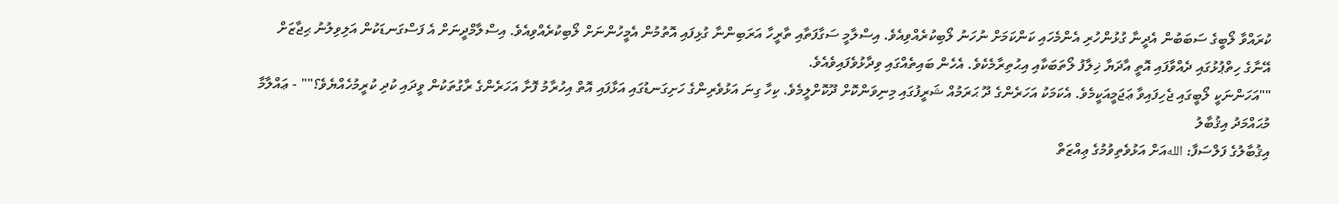ކުރައްވާ ލޯބީގެ ސަބަބުން އެދީނާ ގުޅުންހުރި އެންމެހައި ކަންކަމަށް ނުހަނު ލޯބިކުރެއްވިއެވެ. އިސްލާމީ ސަގާފަތާއި ތާރީހާ އަރަބިންނާ ގުޅިފައި އޮތުމުން އެމީހުންނަށް ލޯބިކުރެއްވިއެވެ. އިސްލާމްދީނަށް އެ ފަސްގަނޑަކުން އަލިވިލުނު ޙިޖާޒަށް އޭނާގެ ހިތްޕުޅުގައި ދެއްވާފައި އޮތީ އާދަޔާ ޚިލާފު ލޯތަބަކާއި އިޙުތިރާމެކެވެ. އެހެން ބައިތެއްގައި ވިދާޅުވެފައިވެއެވެ.
""އަހަންނަކީ ލޯބީގައި ޖެހިފައިވާ ޢަޖަމީއަކީމެވެ. އެކަމަކު އަހަރެންގެ ދޫ ޙަރަމުއް ޝަރީފުގައި މިނިވަންކޮށް ދޫކޮށްލީމެވެ. ކިހާ ގިނަ އަޅުވެރިންގެ ހަށިގަނޑުގައި އަޅާފައި އޮތް އިހުރާމު ފޮށާ އަހަރެންގެ ރާގުތަކުން ވީދައި ކުދި ކުރީމުހެއްޔެވެ؟"" - ޢައްލާމާ މުޙައްމަދު އިޤުބާލު
އިޤުބާލުގެ ފަލްސަފާ: اللهއަށް އަޅުވެތިވުމުގެ ޢިއްޒަތް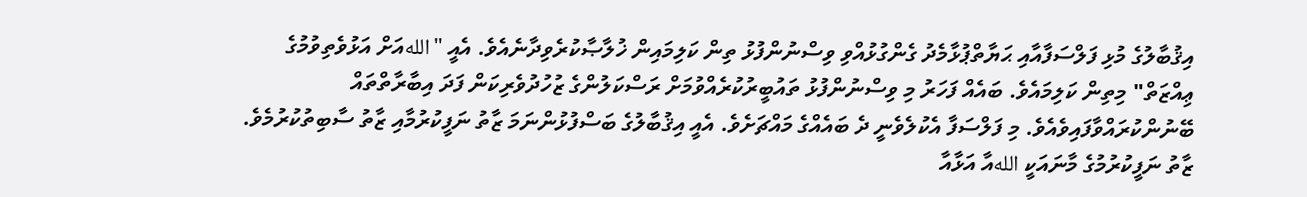އިޤުބާލުގެ މުޅި ފަލްސަފާއާއި ޙަޔާތްޕުޅާމެދު ގެންގުޅުއްވި ވިސްނުންފުޅު ތިން ކަލިމައިން ޚުލާޞާކުރެވިދާނެއެވެ. އެއީ "اللهއަށް އަޅުވެތިވުމުގެ ޢިއްޒަތް" މިތިން ކަލިމައެވެ. ބައެއް ފަހަރު މި ވިސްނުންފުޅު ތައުބީރުކުރެއްވުމަށް ރަސްކަލުންގެ ޒުހުދުވެރިކަން ފަދަ އިބާރާތްތައް ބޭނުންކުރައްވާފައިވެއެވެ. މި ފަލްސަފާ އެކުލެވެނީ ދެ ބައެއްގެ މައްޗަށެވެ. އެއީ އިޤުބާލުގެ ބަސްފުޅުންނަމަ ޒާތު ނަފީކުރުމާއި ޒާތު ސާބިތުކުރުމެވެ.
ޒާތު ނަފީކުރުމުގެ މާނައަކީ اللهއާ އަޅާއާ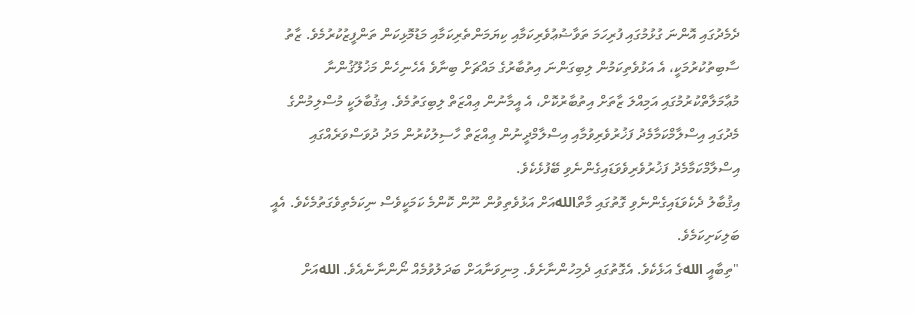ދެމެދުގައި އޮންނަ ގުޅުމުގައި ފުރިހަމަ ތަވާޟުޢުވެރިކަމާއި ކިޔަމަންތެރިކަމާއި މަޑުމޮޅިކަން ތަންފީޒުކުރުމެވެ. ޒާތު ސާބިތުކުރުމަކީ، އެ އަޅުވެތިކަމުން ލިބިގަންނަ އިތުބާރުގެ މައްޗަށް ބިނާވެ އެހެނިހެން މަޚުލޫޤުންނާ މުޢާމަލާތްކުރުމުގައި އަމިއްލަ ޒާތަށް އިތުބާރުކޮށް، އެ އީމާނުން ޢިއްޒަތް ލިބިގަތުމެވެ. އިޤުބާލަކީ މުސްލިމުންގެ މެދުގައި އިސްލާމްކަމާމެދު ފަޚުރުވެރިވުމާއި އިސްލާމްދީނުން ޢިއްޒަތް ހާސިލުކުރުން މަދު ދުވަސްވަރެއްގައި އިސްލާމްކަމާމެދު ފަޚުރުވެރިވެވަޑައިގެންނެވި ބޭފުޅެކެވެ.
އިޤުބާލު ދެކެވަޑައިގެންނެވި ގޮތުގައި މާތްاللهއަށް އަޅުވެތިވުން ނޫން ކޮންމެ ކަމަކީވެސް ނިކަމެތިވެގަތުމެކެވެ. އެއީ ބަލިކަށިކަމެވެ.
"ތިބާއީ اللهގެ އަޅެކެވެ. އެގޮތުގައި ދެމިހުންނާށެވެ. މިނިވަނާއަށް ބަދަލުވުމެއް ނޯންނާނެއެވެ. اللهއަށް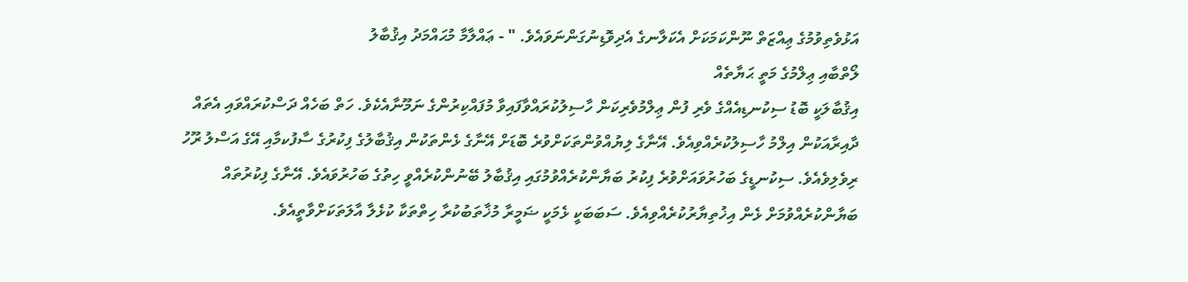އަޅުވެތިވުމުގެ ޢިއްޒަތް ނޫންކަމަކަށް އެކަލާނގެ އެދިވޮޑިނުގަންނަވައެވެ. " - ޢައްލާމާ މުޙައްމަދު އިޤުބާލު
ލޯތްބާއި ޢިލްމުގެ މަތީ ޙަޔާތެއް
އިޤުބާލަކީ ބޮޑު ސިކުނޑިއެއްގެ ވެރި ފުން ޢިލްމުވެރިކަން ހާސިލުކުރައްވާފައިވާ މުފައްކިރުންގެ ނަމޫނާއެކެވެ. ހަތް ބަހެއް ދަސްކުރައްވައި އެތައް ދާއިރާއަކުން އިލްމު ހާސިލުކުރެއްވިއެވެ. އޭނާގެ ލިޔުއްވުންތަކަށްވުރެ ބޮޑަށް އޭނާގެ ޅެންތަކުން އިޤުބާލުގެ ފިކުރުގެ ސާފުކމާއި އޭގެ އަސްލު ރޫހު ރިވެލިވެއެވެ. ސިކުނޑީގެ ބަހުރުވައަށްވުރެ ފިކުރު ބަޔާންކުރެއްވުމުގައި އިޤުބާލު ބޭނުންކުރެއްވީ ހިތުގެ ބަހުރުވައެވެ. އޭނާގެ ފިކުރުތައް ބަޔާންކުރެއްވުމަށް ޅެން އިޚުތިޔާރުކުރެއްވިއެވެ. ސަބަބަކީ ޅެމަކީ ޟަމީރާ މުޚާތަބުކުރާ ހިތްތަކާ ކުޅެލާ އާލަތަކަށްވާތީއެވެ.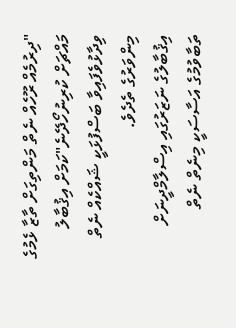"ދިރުމެއް ރޫހެއް ނެތް މަންތިގަށް ތާޒާ ޅެމުގެ މައްޗަށް ކުރިނުހޯދޭނެ"ކަމަށް އިޤުބާލު ވިދާޅުވެފައިވާ ބަސްފުޅަކީ ޝައްކެއް ނެތް މިންވަރުގެ ތެދެވެ.
އިޤުބާލުގެ ނަޒަރުގައި އިސްލާމްދީނަށް ތަބާވުމުގެ އަސާސަކީ މިނެތް ނެތް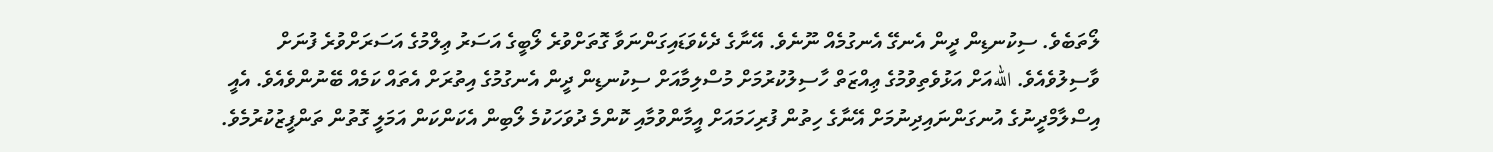ލޯތަބެވެ. ސިކުނޑިން ދީން އެނގޭ އެނގުމެއް ނޫނެވެ. އޭނާގެ ދެކެވަޑައިގަންނަވާ ގޮތަށްވުރެ ލޯބީގެ އަސަރު ޢިލްމުގެ އަސަރަށްވުރެ ފުނަށް ވާސިލުވެއެވެ. اللهއަށް އަޅުވެތިވުމުގެ ޢިއްޒަތް ހާސިލުކުރުމަށް މުސްލިމާއަށް ސިކުނޑިން ދީން އެނގުމުގެ އިތުރަށް އެތައް ކަމެއް ބޭނުންވެއެވެ. އެއީ އިސްލާމްދީނުގެ އުނގަންނައިދިނުމަށް އޭނާގެ ހިތުން ފުރިހަމައަށް އީމާންވުމާއި ކޮންމެ ދުވަހަކުމެ ލޯބިން އެކަންކަން އަމަލީ ގޮތުން ތަންފީޒުކުރުމެވެ.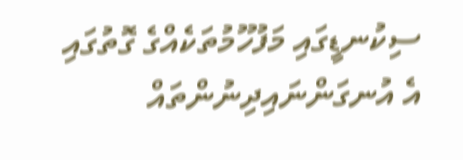ސިކުނޑީގައި މަފުހޫމުތަކެއްގެ ގޮތުގައި އެ އުނގަންނައިދިނުންތައް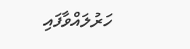ހަރުލައްވާފައި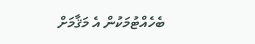ބެހެއްޓުމަކުން އެ މަޤާމަށް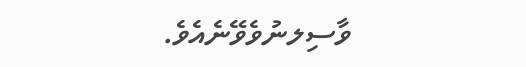ވާސިލނުވެވޭނެއެވެ.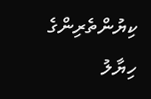ކިޔުންތެރިންގެ ހިޔާލު